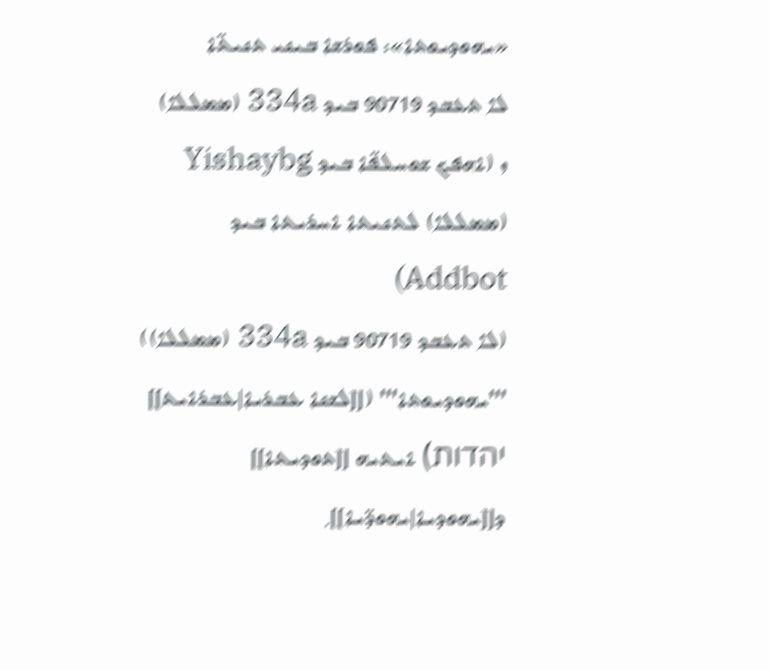«ܝܗܘܕܝܘܬܐ»: ܦܘܪܫܐ ܒܝܢܝ ܬܢܝܬ̈ܐ
ܠܐ ܬܥܒܕ 90719 ܒܝܕ 334a (ܡܡܠܠܐ)
ܙ (ܐܗܦܟ ܫܘܚܠܦ̈ܐ ܒܝܕ Yishaybg (ܡܡܠܠܐ) ܠܬܢܝܬܐ ܐܚܪܝܬܐ ܒܝܕ Addbot)
(ܠܐ ܬܥܒܕ 90719 ܒܝܕ 334a (ܡܡܠܠܐ))
'''ܝܗܘܕܝܘܬܐ''' ([[ܠܫܢܐ ܥܒܪܝܐ|ܥܒܪܐܝܬ]] יהדות) ܐܝܬܝܗ [[ܬܘܕܝܬܐ]] ܕ[[ܝܗܘܕܝܐ|ܝܗܘܕ̈ܝܐ]]܂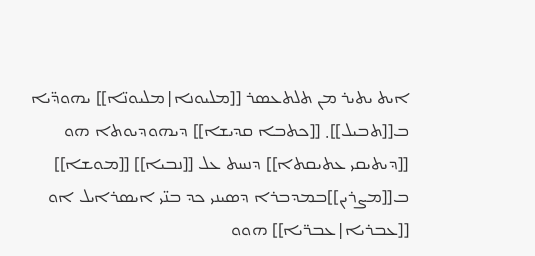ܐܝܬ ܝܬܝܪ ܡܢ ܬܠܬܥܣܪ [[ܡܠܝܘܢܐ|ܡܠܝܘܢ̈ܐ]] ܝܗܘܕ̈ܝܐ ܒ[[ܬܒܝܠ]]܂ [[ܟܬܒܐ ܩܕܝܫܐ]] ܕܝܗܘܕܝܘܬܐ ܗܘ [[ܕܝܬܝܩܝ ܥܬܝܩܬܐ]] ܕܢܚܬ ܥܠ [[ܢܒܝܐ]] [[ܡܘܫܐ]] ܒ[[ܡܨܪܝܢ]]ܒܡܕܒܪܐ ܕܣܝܢܝ ܟܕ ܒܢ̈ܝ ܐܝܣܪܐܝܠ ܐܘ [[ܥܒܪܝܐ|ܥܒܪ̈ܝܐ]] ܗܘܘ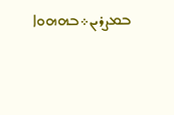ܒܡܨܪܝܢ܀ܒܗܗܘܐ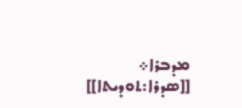ܡܕܒܪܐ܀
[[ܣܕܪܐ:ܬܘܕܝܬܐ]]